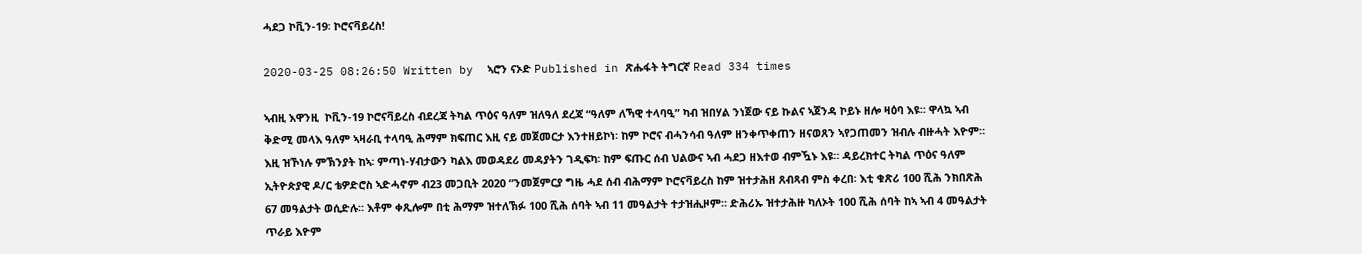ሓደጋ ኮቪን-19፡ ኮሮናቫይረስ!

2020-03-25 08:26:50 Written by  ኣሮን ናኦድ Published in ጽሑፋት ትግርኛ Read 334 times

ኣብዚ እዋንዚ  ኮቪን-19 ኮሮናቫይረስ ብደረጃ ትካል ጥዕና ዓለም ዝለዓለ ደረጃ “ዓለም ለኻዊ ተላባዒ” ካብ ዝበሃል ንነጀው ናይ ኩልና ኣጀንዳ ኮይኑ ዘሎ ዛዕባ እዩ። ዋላኳ ኣብ ቅድሚ መላእ ዓለም ኣዛራቢ ተላባዒ ሕማም ክፍጠር እዚ ናይ መጀመርታ እንተዘይኮነ፡ ከም ኮሮና ብሓንሳብ ዓለም ዘንቀጥቀጠን ዘናወጸን ኣየጋጠመን ዝብሉ ብዙሓት እዮም። እዚ ዝኾነሉ ምኽንያት ከኣ፡ ምጣነ-ሃብታውን ካልእ መወዳደሪ መዳያትን ገዲፍካ፡ ከም ፍጡር ሰብ ህልውና ኣብ ሓደጋ ዘእተወ ብምዃኑ እዩ። ዳይረክተር ትካል ጥዕና ዓለም ኢትዮጵያዊ ዶ/ር ቴዎድሮስ ኣድሓኖም ብ23 መጋቢት 2020 “ንመጀምርያ ግዜ ሓደ ሰብ ብሕማም ኮሮናቫይረስ ከም ዝተታሕዘ ጸብጻብ ምስ ቀረበ፡ እቲ ቁጽሪ 100 ሺሕ ንክበጽሕ 67 መዓልታት ወሲድሉ። እቶም ቀጺሎም በቲ ሕማም ዝተለኽፉ 100 ሺሕ ሰባት ኣብ 11 መዓልታት ተታዝሒዞም። ድሕሪኡ ዝተታሕዙ ካለኦት 100 ሺሕ ሰባት ከኣ ኣብ 4 መዓልታት ጥራይ እዮም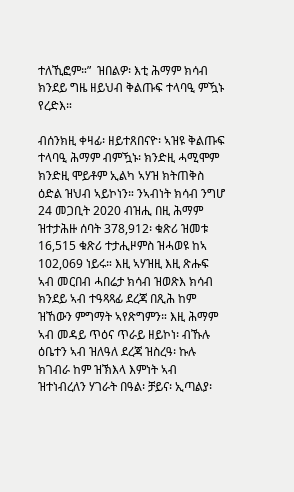ተለኺፎም።”  ዝበልዎ፡ እቲ ሕማም ክሳብ ክንደይ ግዜ ዘይህብ ቅልጡፍ ተላባዒ ምዃኑ የረድእ።

ብሰንክዚ ቀዛፊ፡ ዘይተጸበናዮ፡ ኣዝዩ ቅልጡፍ ተላባዒ ሕማም ብምዃኑ፡ ክንድዚ ሓሚሞም ክንድዚ ሞይቶም ኢልካ ኣሃዝ ክትጠቅስ ዕድል ዝህብ ኣይኮነን። ንኣብነት ክሳብ ንግሆ 24 መጋቢት 2020 ብዝሒ በዚ ሕማም ዝተታሕዙ ሰባት 378,912፡ ቁጽሪ ዝመቱ 16,515 ቁጽሪ ተታሒዞምስ ዝሓወዩ ከኣ 102,069 ነይሩ። እዚ ኣሃዝዚ እዚ ጽሑፍ ኣብ መርበብ ሓበሬታ ክሳብ ዝወጽእ ክሳብ ክንደይ ኣብ ተዓጻጻፊ ደረጃ በጺሕ ከም ዝኸውን ምግማት ኣየጽግምን። እዚ ሕማም ኣብ መዳይ ጥዕና ጥራይ ዘይኮነ፡ ብኹሉ ዕቤተን ኣብ ዝለዓለ ደረጃ ዝስረዓ፡ ኩሉ ክገብራ ከም ዝኽእላ እምነት ኣብ ዝተነብረለን ሃገራት በዓል፡ ቻይና፡ ኢጣልያ፡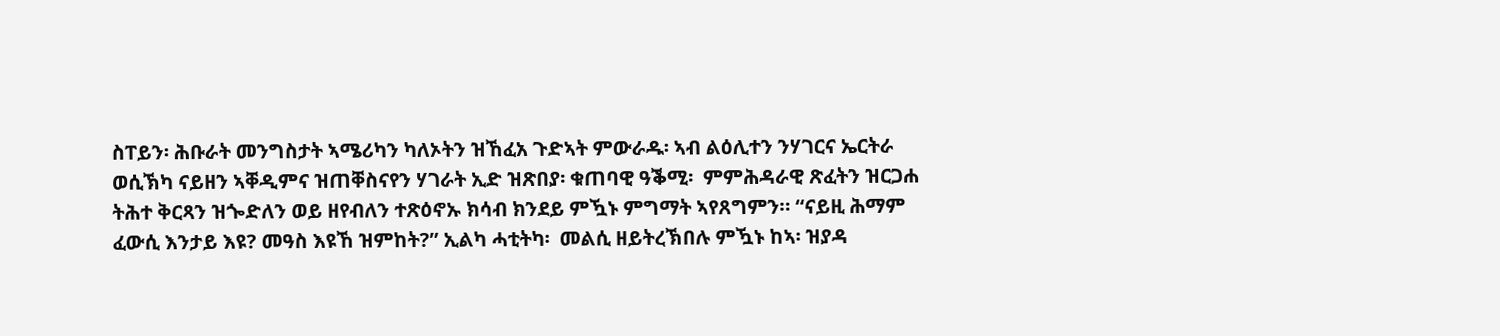ስፐይን፡ ሕቡራት መንግስታት ኣሜሪካን ካለኦትን ዝኸፈአ ጉድኣት ምውራዱ፡ ኣብ ልዕሊተን ንሃገርና ኤርትራ ወሲኽካ ናይዘን ኣቐዲምና ዝጠቐስናየን ሃገራት ኢድ ዝጽበያ፡ ቁጠባዊ ዓቕሚ፡  ምምሕዳራዊ ጽፈትን ዝርጋሐ ትሕተ ቅርጻን ዝጐድለን ወይ ዘየብለን ተጽዕኖኡ ክሳብ ክንደይ ምዃኑ ምግማት ኣየጸግምን። “ናይዚ ሕማም ፈውሲ እንታይ እዩ? መዓስ እዩኸ ዝምከት?” ኢልካ ሓቲትካ፡  መልሲ ዘይትረኽበሉ ምዃኑ ከኣ፡ ዝያዳ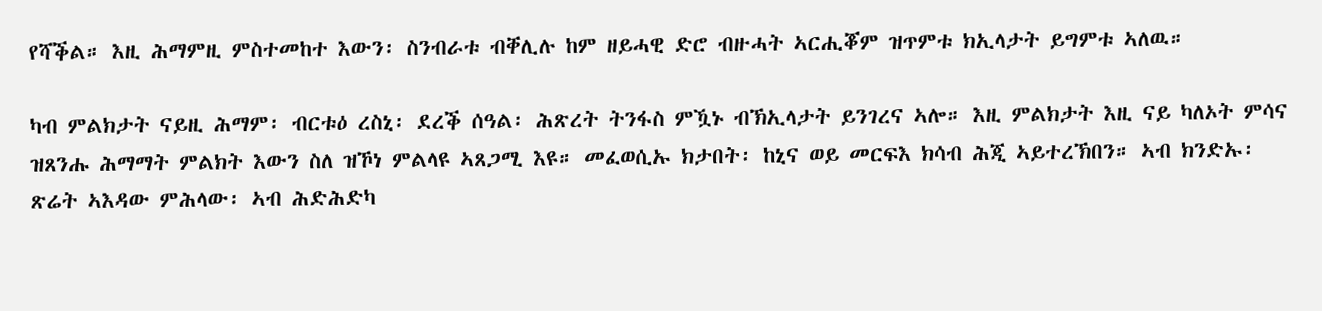የሻቕል። እዚ ሕማምዚ ምስተመከተ እውን፡ ስንብራቱ ብቐሊሉ ከም ዘይሓዊ ድሮ ብዙሓት ኣርሒቖም ዝጥምቱ ክኢላታት ይግምቱ ኣለዉ።

ካብ ምልክታት ናይዚ ሕማም፡ ብርቱዕ ረስኒ፡ ደረቕ ሰዓል፡ ሕጽረት ትንፋስ ምዃኑ ብኽኢላታት ይንገረና ኣሎ። እዚ ምልክታት እዚ ናይ ካለኦት ምሳና ዝጸንሑ ሕማማት ምልክት እውን ስለ ዝኾነ ምልላዩ ኣጸጋሚ እዩ። መፈወሲኡ ክታበት፡ ከኒና ወይ መርፍእ ክሳብ ሕጂ ኣይተረኽበን። ኣብ ክንድኡ፡ ጽሬት ኣእዳው ምሕላው፡ ኣብ ሕድሕድካ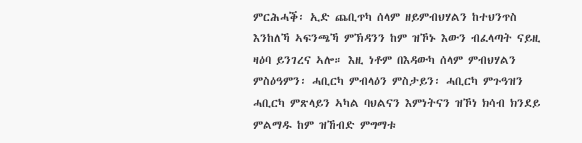ምርሕሓቕ፡ ኢድ ጨቢጥካ ሰላም ዘይምብህሃልን ከተህንጥስ እንከለኻ ኣፍንጫኻ ምኽዳንን ከም ዝኾኑ እውን ብፈላጣት ናይዚ ዛዕባ ይንገረና ኣሎ። እዚ ነቶም በእዳውካ ሰላም ምብህሃልን ምስዕዓምን፡ ሓቢርካ ምብላዕን ምስታይን፡ ሓቢርካ ምጉዓዝን ሓቢርካ ምጽላይን ኣካል ባህልናን እምነትናን ዝኾነ ክሳብ ክንደይ ምልማዱ ከም ዝኸብድ ምግማቱ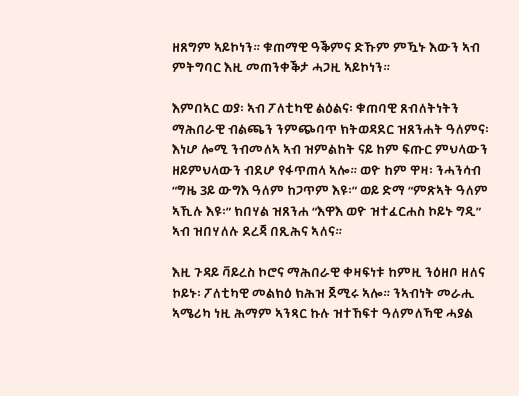ዘጸግም ኣይኮነን። ቁጠማዊ ዓቕምና ድኹም ምዃኑ እውን ኣብ ምትግባር እዚ መጠንቀቕታ ሓጋዚ ኣይኮነን።

እምበኣር ወያ፡ ኣብ ፖለቲካዊ ልዕልና፡ ቁጠባዊ ጸብለትነትን ማሕበራዊ ብልጫን ንምጭባጥ ክትወዳደር ዝጸንሐት ዓለምና፡ እነሆ ሎሚ ንብመለኣ ኣብ ዝምልከት ናይ ከም ፍጡር ምህላውን ዘይምህላውን ብደሆ የፋጥጠላ ኣሎ። ወዮ ከም ዋዛ፡ ንሓንሳብ “ግዜ 3ይ ውግእ ዓለም ከጋጥም እዩ፡” ወይ ድማ “ምጽኣት ዓለም ኣኺሉ እዩ፡” ክበሃል ዝጸንሐ “እዋእ ወዮ ዝተፈርሐስ ኮይኑ ግዲ” ኣብ ዝበሃለሉ ደረጃ በጺሕና ኣለና።

እዚ ጉዳይ ቫይረስ ኮሮና ማሕበራዊ ቀዛፍነቱ ከምዚ ንዕዘቦ ዘለና ኮይኑ፡ ፖለቲካዊ መልክዕ ክሕዝ ጀሚሩ ኣሎ። ንኣብነት መራሒ ኣሜሪካ ነዚ ሕማም ኣንጻር ኩሉ ዝተኸፍተ ዓለምለኻዊ ሓያል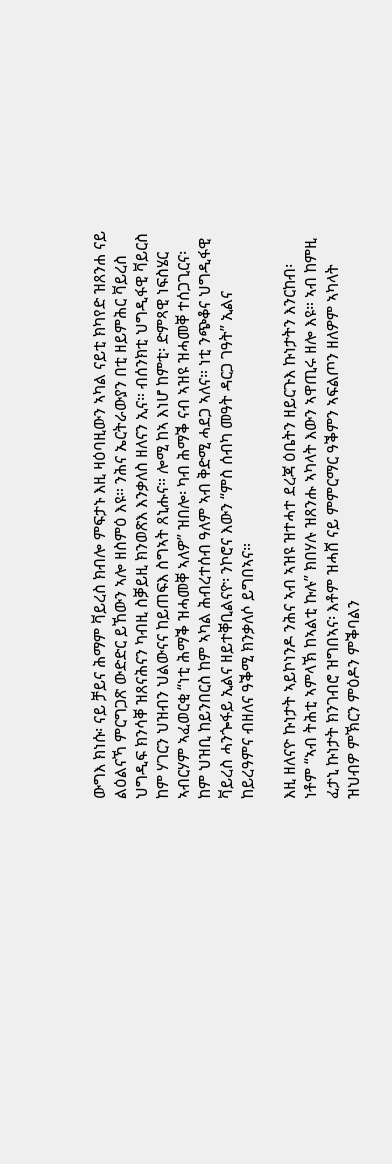ውግእ ክነሱ፡ ናይ ቻይና ሕማም ቫይረስ ክብሎ ምፍታኑ እዚ ዛዕባዚውን ኣካል ናይቲ ክካየድ ዝጸንሐ ናይ ልዕልናኻ ምርግጋጽ ውድድር ይኸውን ኣሎ ዘስምዕ እዩ። ንሕና ኤርትራውያን በቲ ዘይምሕር ቫይረስ ህግዲፍ ክንሳቐ ዝጸናሕናን ካብዚ ስቓይዚ ክንወጽእ እንቃለስ ዘለናን ኢና። ብሰንክቲ ህግዲፋዊ ቫይርስ ከም ሃገርን ህዝብን ህልውናና ከይጠፍእ ስግኣት ጸኒሑና። ሎሚ ከኣ እነሆ ከምቲ፡ ድምጻዊ ነፍስሄር ኣብርሃም ኣፈወርቂ “ነቲ ሕማቕ ዝሓመቐ ኣለዎ” ዝበሎ፡ ካብ ሕማቕ ናብ ኣዝዩ ዝሓመቐ ተሰጋጊርና፡ ከም ህዝቢ ከይንበርስ ከም ኣካል ሕብረተሰብ ዓለም ኣብ ቅድሚ ሓደጋ ኣለና። ነቲ ንጭቆና ህግዲፋዊ ቫይረስ ሓንጐፋይ ኢልና ዘይተቐቢልናዮ፡ ንኮሮና እውን “ምስ ሰብካ መዓት ዳርጋ ገዓት” ኢልና ከይረዓምና ብዘለና ዓቕሚ ክንቃለሶ ይግበኣና።

እዚ ዘለናዮ ኩነታት ኣይኮነንዶ ንሕና ኣብ ኣዝዩ ዝተሓተ ደረጃ ዕቤትን ዘይርጉእ ኩነታትን እንርከብ፡ ነቶም “ኣብ ትሕቲ ኣምላኽ ከኣልቲ ኩሉ” ክበሃሉ ዝጸንሑ ኣካላት እውን ኣዋጢሩ ዘሎ እዩ። ኣብ ከምዚ ፈታኒ ኩነታት ክንገብሮ ዝግበኣና፡ እቶም ዝሓሸ ናይ ምምርማር ዓቕምን ኣፍልጦን ዘለዎም ኣካላት ዝህብዎ ምኽርን ምዕዶን ምቕባልን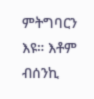ምትግባርን እዩ። እቶም ብሰንኪ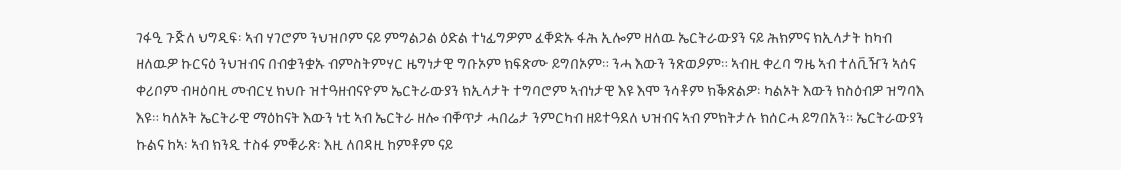ገፋዒ ጉጅለ ህግዲፍ፡ ኣብ ሃገሮም ንህዝቦም ናይ ምግልጋል ዕድል ተነፊግዎም ፈቐድኡ ፋሕ ኢሎም ዘለዉ ኤርትራውያን ናይ ሕክምና ክኢላታት ከካብ ዘለዉዎ ኩርናዕ ንህዝብና በብቋንቋኡ ብምስትምሃር ዜግነታዊ ግቡኦም ክፍጽሙ ይግበኦም። ንሓ እውን ንጽወዖም። ኣብዚ ቀረባ ግዜ ኣብ ተለቪዥን ኣሰና ቀሪቦም ብዛዕባዚ መብርሂ ክህቡ ዝተዓዘብናዮም ኤርትራውያን ክኢላታት ተግባሮም ኣብነታዊ እዩ እሞ ንሳቶም ክቕጽልዎ፡ ካልኦት እውን ክስዕብዎ ዝግባእ እዩ። ካለኦት ኤርትራዊ ማዕከናት እውን ነቲ ኣብ ኤርትራ ዘሎ ብቐጥታ ሓበሬታ ንምርካብ ዘይተዓደለ ህዝብና ኣብ ምክትታሉ ክሰርሓ ይግበአን። ኤርትራውያን ኩልና ከኣ፡ ኣብ ክንዲ ተስፋ ምቑራጽ፡ እዚ ለበዳዚ ከምቶም ናይ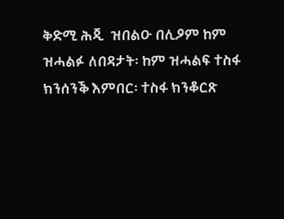ቅድሚ ሕጂ  ዝበልዑ በሊዖም ከም ዝሓልፉ ለበዳታት፡ ከም ዝሓልፍ ተስፋ ክንሰንቕ እምበር፡ ተስፋ ክንቆርጽ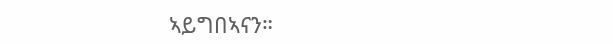ኣይግበኣናን።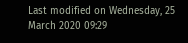Last modified on Wednesday, 25 March 2020 09:29